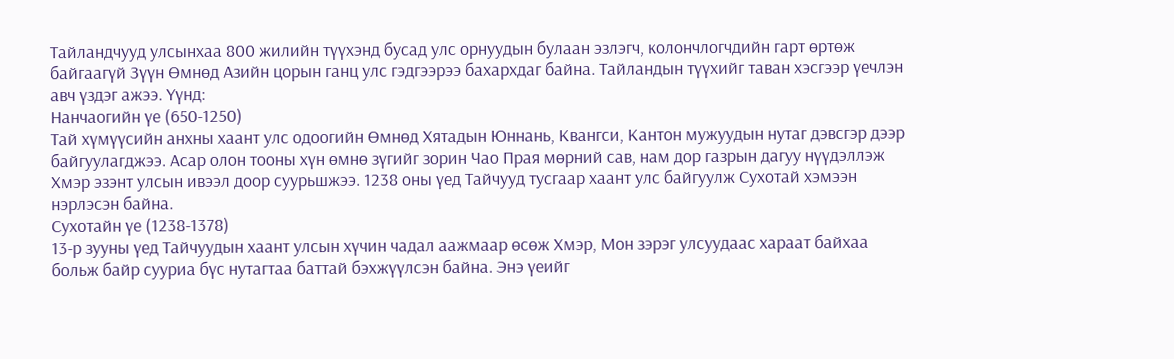Тайландчууд улсынхаа 800 жилийн түүхэнд бусад улс орнуудын булаан эзлэгч, колончлогчдийн гарт өртөж байгаагүй Зүүн Өмнөд Азийн цорын ганц улс гэдгээрээ бахархдаг байна. Тайландын түүхийг таван хэсгээр үечлэн авч үздэг ажээ. Үүнд:
Нанчаогийн үе (650-1250)
Тай хүмүүсийн анхны хаант улс одоогийн Өмнөд Хятадын Юннань, Квангси, Кантон мужуудын нутаг дэвсгэр дээр байгуулагджээ. Асар олон тооны хүн өмнө зүгийг зорин Чао Прая мөрний сав, нам дор газрын дагуу нүүдэллэж Хмэр эзэнт улсын ивээл доор суурьшжээ. 1238 оны үед Тайчууд тусгаар хаант улс байгуулж Сухотай хэмээн нэрлэсэн байна.
Сухотайн үе (1238-1378)
13-р зууны үед Тайчуудын хаант улсын хүчин чадал аажмаар өсөж Хмэр, Мон зэрэг улсуудаас хараат байхаа больж байр сууриа бүс нутагтаа баттай бэхжүүлсэн байна. Энэ үеийг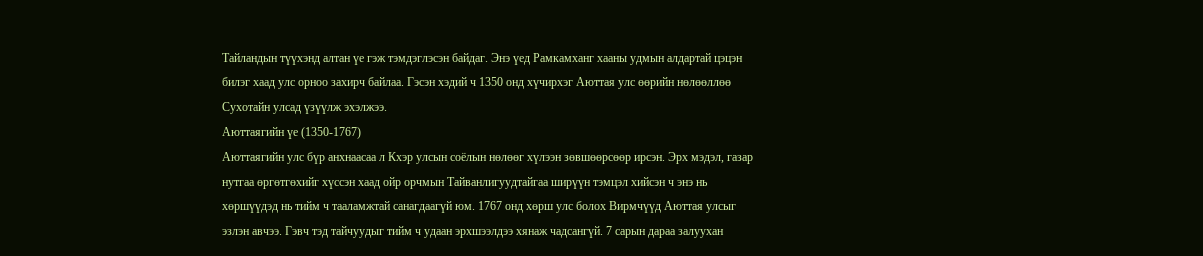Тайландын түүхэнд алтан үе гэж тэмдэглэсэн байдаг. Энэ үед Рамкамханг хааны удмын алдартай цэцэн билэг хаад улс орноо захирч байлаа. Гэсэн хэдий ч 1350 онд хүчирхэг Аюттая улс өөрийн нөлөөллөө Сухотайн улсад үзүүлж эхэлжээ.
Аюттаягийн үе (1350-1767)
Аюттаягийн улс бүр анхнаасаа л Кхэр улсын соёлын нөлөөг хүлээн зөвшөөрсөөр ирсэн. Эрх мэдэл, газар нутгаа өргөтгөхийг хүссэн хаад ойр орчмын Тайванлигуудтайгаа ширүүн тэмцэл хийсэн ч энэ нь хөршүүдэд нь тийм ч тааламжтай санагдаагүй юм. 1767 онд хөрш улс болох Вирмчүүд Аюттая улсыг эзлэн авчээ. Гэвч тэд тайчуудыг тийм ч удаан эрхшээлдээ хянаж чадсангүй. 7 сарын дараа залуухан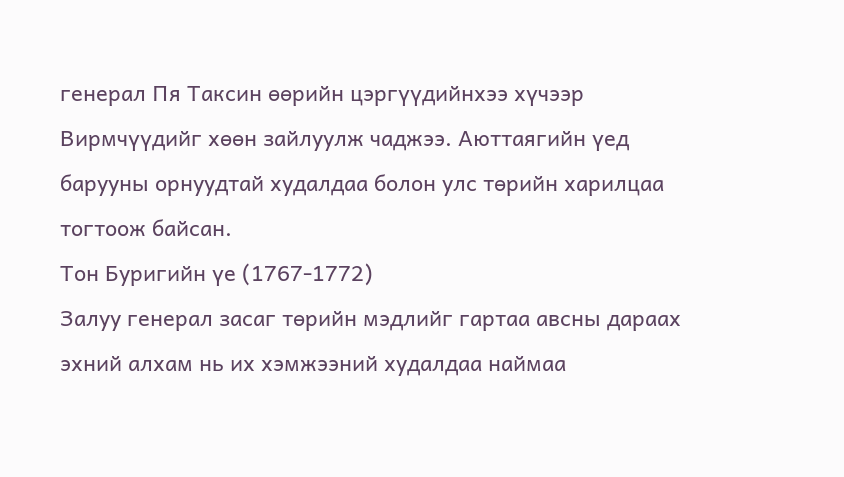генерал Пя Таксин өөрийн цэргүүдийнхээ хүчээр Вирмчүүдийг хөөн зайлуулж чаджээ. Аюттаягийн үед барууны орнуудтай худалдаа болон улс төрийн харилцаа тогтоож байсан.
Тон Буригийн үе (1767-1772)
Залуу генерал засаг төрийн мэдлийг гартаа авсны дараах эхний алхам нь их хэмжээний худалдаа наймаа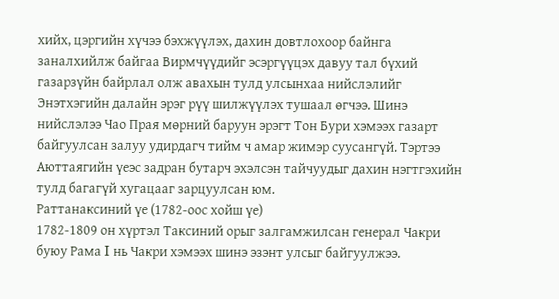хийх, цэргийн хүчээ бэхжүүлэх, дахин довтлохоор байнга заналхийлж байгаа Вирмчүүдийг эсэргүүцэх давуу тал бүхий газарзүйн байрлал олж авахын тулд улсынхаа нийслэлийг Энэтхэгийн далайн эрэг рүү шилжүүлэх тушаал өгчээ. Шинэ нийслэлээ Чао Прая мөрний баруун эрэгт Тон Бури хэмээх газарт байгуулсан залуу удирдагч тийм ч амар жимэр суусангүй. Тэртээ Аюттаягийн үеэс задран бутарч эхэлсэн тайчуудыг дахин нэгтгэхийн тулд багагүй хугацааг зарцуулсан юм.
Раттанаксиний үе (1782-оос хойш үе)
1782-1809 он хүртэл Таксиний орыг залгамжилсан генерал Чакри буюу Рама I нь Чакри хэмээх шинэ эзэнт улсыг байгуулжээ.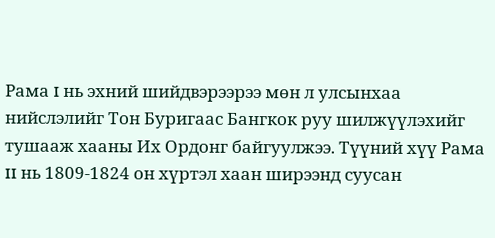Рама I нь эхний шийдвэрээрээ мөн л улсынхаа нийслэлийг Тон Буригаас Бангкок руу шилжүүлэхийг тушааж хааны Их Ордонг байгуулжээ. Түүний хүү Рама II нь 1809-1824 он хүртэл хаан ширээнд суусан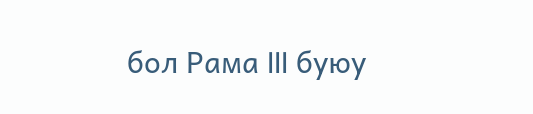бол Рама III буюу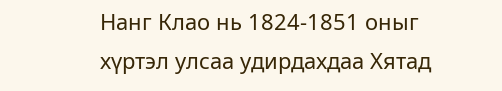Нанг Клао нь 1824-1851 оныг хүртэл улсаа удирдахдаа Хятад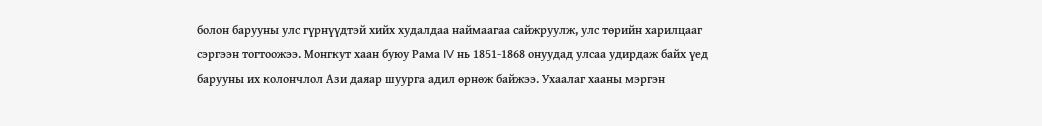болон барууны улс гүрнүүдтэй хийх худалдаа наймаагаа сайжруулж, улс төрийн харилцааг сэргээн тогтоожээ. Монгкут хаан буюу Рама IV нь 1851-1868 онуудад улсаа удирдаж байх үед барууны их колончлол Ази даяар шуурга адил өрнөж байжээ. Ухаалаг хааны мэргэн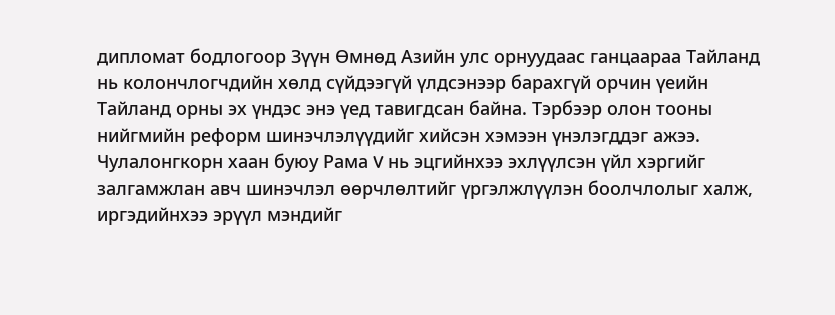дипломат бодлогоор Зүүн Өмнөд Азийн улс орнуудаас ганцаараа Тайланд нь колончлогчдийн хөлд сүйдээгүй үлдсэнээр барахгүй орчин үеийн Тайланд орны эх үндэс энэ үед тавигдсан байна. Тэрбээр олон тооны нийгмийн реформ шинэчлэлүүдийг хийсэн хэмээн үнэлэгддэг ажээ.
Чулалонгкорн хаан буюу Рама V нь эцгийнхээ эхлүүлсэн үйл хэргийг залгамжлан авч шинэчлэл өөрчлөлтийг үргэлжлүүлэн боолчлолыг халж, иргэдийнхээ эрүүл мэндийг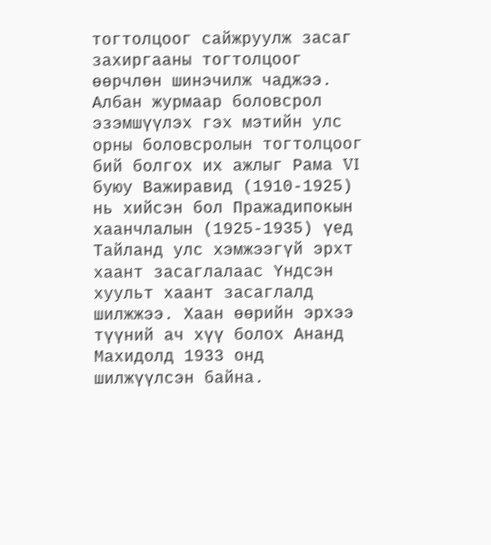тогтолцоог сайжруулж засаг захиргааны тогтолцоог өөрчлөн шинэчилж чаджээ. Албан журмаар боловсрол эзэмшүүлэх гэх мэтийн улс орны боловсролын тогтолцоог бий болгох их ажлыг Рама VI буюу Важиравид (1910-1925) нь хийсэн бол Пражадипокын хаанчлалын (1925-1935) үед Тайланд улс хэмжээгүй эрхт хаант засаглалаас Үндсэн хуульт хаант засаглалд шилжжээ. Хаан өөрийн эрхээ түүний ач хүү болох Ананд Махидолд 1933 онд шилжүүлсэн байна.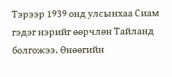Тэрээр 1939 онд улсынхаа Сиам гэдэг нэрийг өөрчлөн Тайланд болгожээ. Өнөөгийн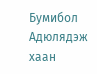Бумибол Адюлядэж хаан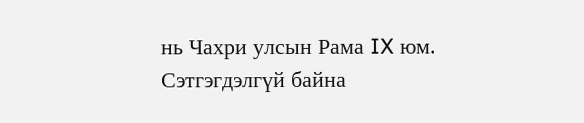нь Чахри улсын Рама IX юм.
Сэтгэгдэлгүй байна